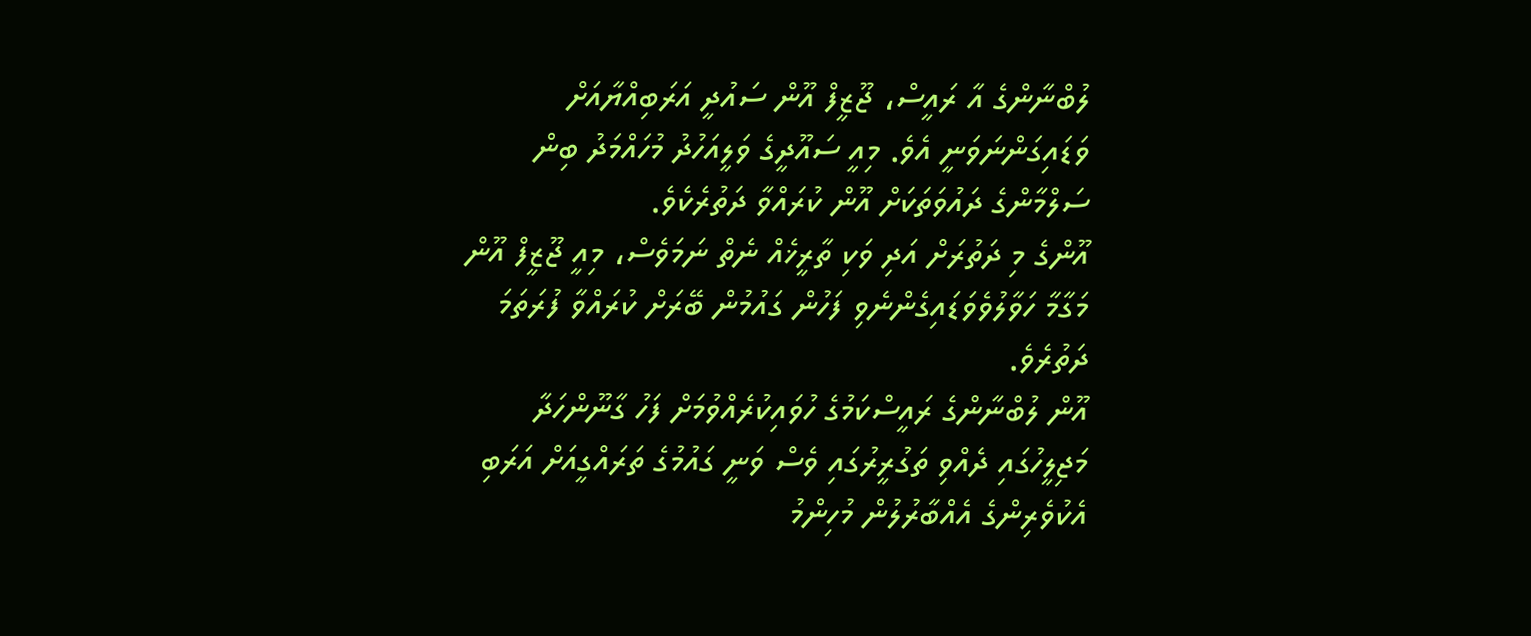ލުބްނާންގެ އާ ރައީސް، ޖޫޒީފް އޫން ސައުދީ އަރަބިއްޔާއަށް ވަޑައިގަންނަވަނީ އެވެ. މިއީ ސައޫދީގެ ވަލީއަހުދު މުހައްމަދު ބިން ސަލްމާންގެ ދައުވަތަކަށް އޫން ކުރައްވާ ދަތުރެކެވެ.
އޫންގެ މި ދަތުރަށް އަދި ވަކި ތާރީޚެއް ނެތް ނަމަވެސް، މިއީ ޖޫޒީފް އޫން މަގާމާ ހަވާލުވެވަޑައިގެންނެވި ފަހުން ގައުމުން ބޭރަށް ކުރައްވާ ފުރަތަމަ ދަތުރެވެ.
އޫން ލުބްނާންގެ ރައީސްކަމުގެ ހުވައިކުރެއްވުމަށް ފަހު ގާނޫންހަދާ މަޖިލީހުގައި ދެއްވި ތަގުރީރުގައި ވެސް ވަނީ ގައުމުގެ ތަރައްގީއަށް އަރަބި އެކުވެރިންގެ އެއްބާރުލުން މުހިންމު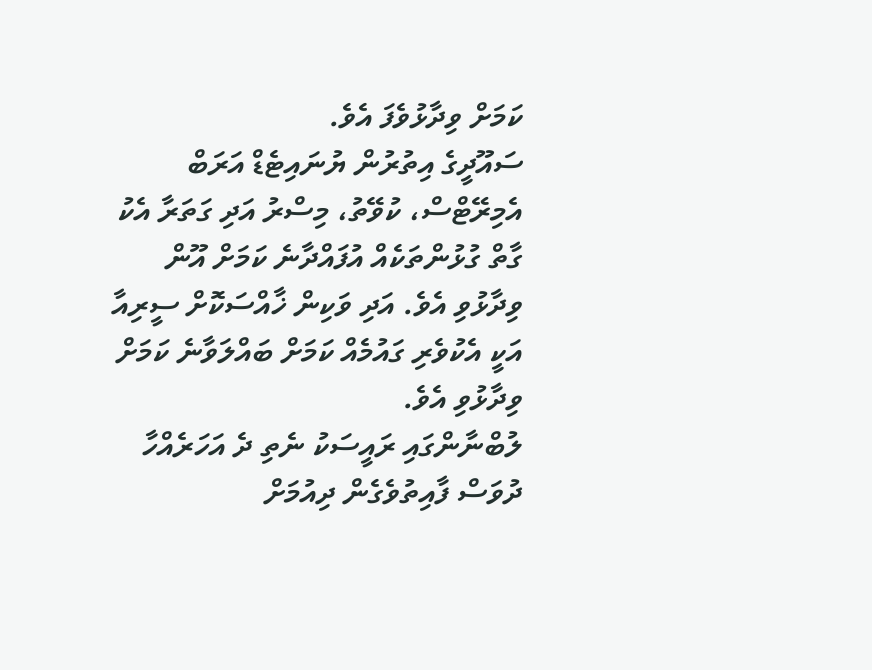ކަމަށް ވިދާޅުވެފަ އެވެ.
ސައޫދީގެ އިތުރުން ޔުނައިޓެޑް އަރަބް އެމިރޭޓްސް، ކުވޭތު، މިސްރު އަދި ގަތަރާ އެކު ގާތް ގުޅުންތަކެއް އުފައްދާނެ ކަމަށް އޫން ވިދާޅުވި އެވެ. އަދި ވަކިން ޚާއްސަކޮށް ސީރިއާ އަކީ އެކުވެރި ގައުމެއް ކަމަށް ބައްލަވާނެ ކަމަށް ވިދާޅުވި އެވެ.
ލުބްނާންގައި ރައީސަކު ނެތި ދެ އަހަރެއްހާ ދުވަސް ފާއިތުވެގެން ދިއުމަށް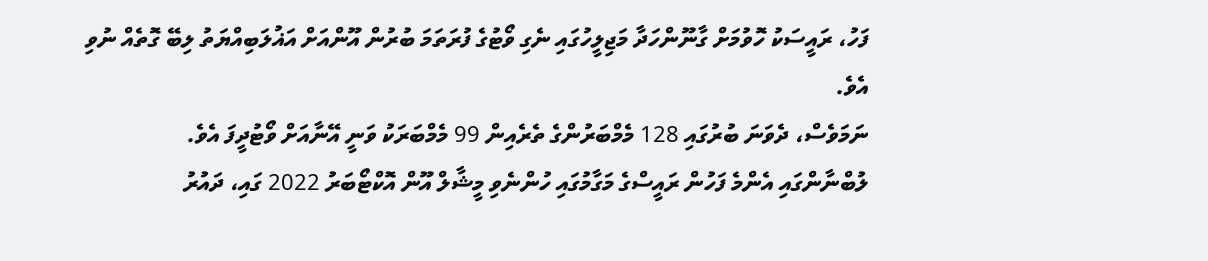ފަހު، ރައީސަކު ހޮވުމަށް ގާނޫންހަދާ މަޖިލީހުގައި ނެގި ވޯޓުގެ ފުރަތަމަ ބުރުން އޫންއަށް އަޣުލަބިއްޔަތު ލިބޭ ގޮތެއް ނުވި އެވެ.
ނަމަވެސް، ދެވަނަ ބުރުގައި 128 މެމްބަރުންގެ ތެރެއިން 99 މެމްބަރަކު ވަނީ އޭނާއަށް ވޯޓުދީފަ އެވެ.
ލުބްނާންގައި އެންމެ ފަހުން ރައީސްގެ މަގާމުގައި ހުންނެވި މީޝާލް އޫން އޮކްޓޯބަރު 2022 ގައި، ދައުރު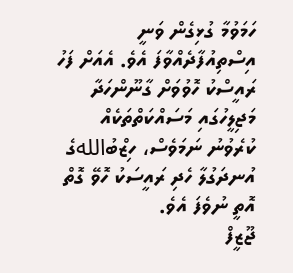ހަމަވުމާ ގުޅިގެން ވަނީ އިސްތިއުފާދެއްވާފަ އެވެ. އެއަށް ފަހު ރައީސްކު ހޮވުވަށް ގާނޫންހަދާ މަޖިލީހުގައި މަސައްކަތްތަކެއް ކުރެވުނު ނަމަވެސް، ހިޒްބުاللهގެ އުނދަގުލާ ހެދި ރައީސަކު ހޮވޭ ގޮތް އޮތީ ނުވެފަ އެވެ.
ޖޫޒީފް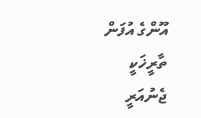އޫންގެ އުފަން ތާރީޚަކީ ޖެނުއަރީ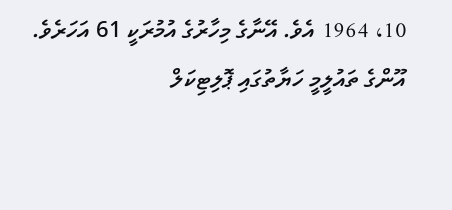10، 1964 އެވެ. އޭނާގެ މިހާރުގެ އުމުރަކީ 61 އަހަރެވެ.
އޫންގެ ތައުލީމީ ހަޔާތުގައި ޕޮލިޓިކަލް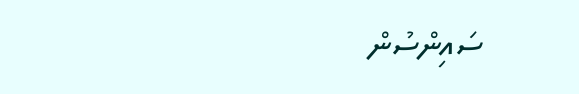ސައިންސުން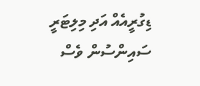ޑިގުރީއެއް އަދި މިލިޓަރީ ސައިންސުން ވެސް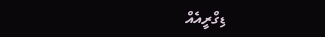ޑިގްރީއެއް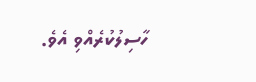ހާސިލުކުރެއްވި އެވެ.